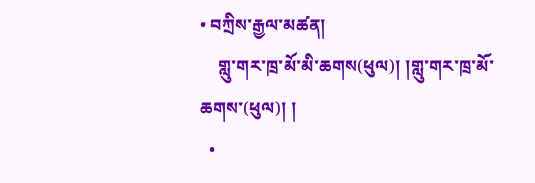• བཀྲིས་རྒྱལ་མཚན།
    གླུ་གར་ཁྲ་མོ་མི་ཆགས(ཕུལ)། །གླུ་གར་ཁྲ་མོ་ཆགས་(ཕུལ)། །
  •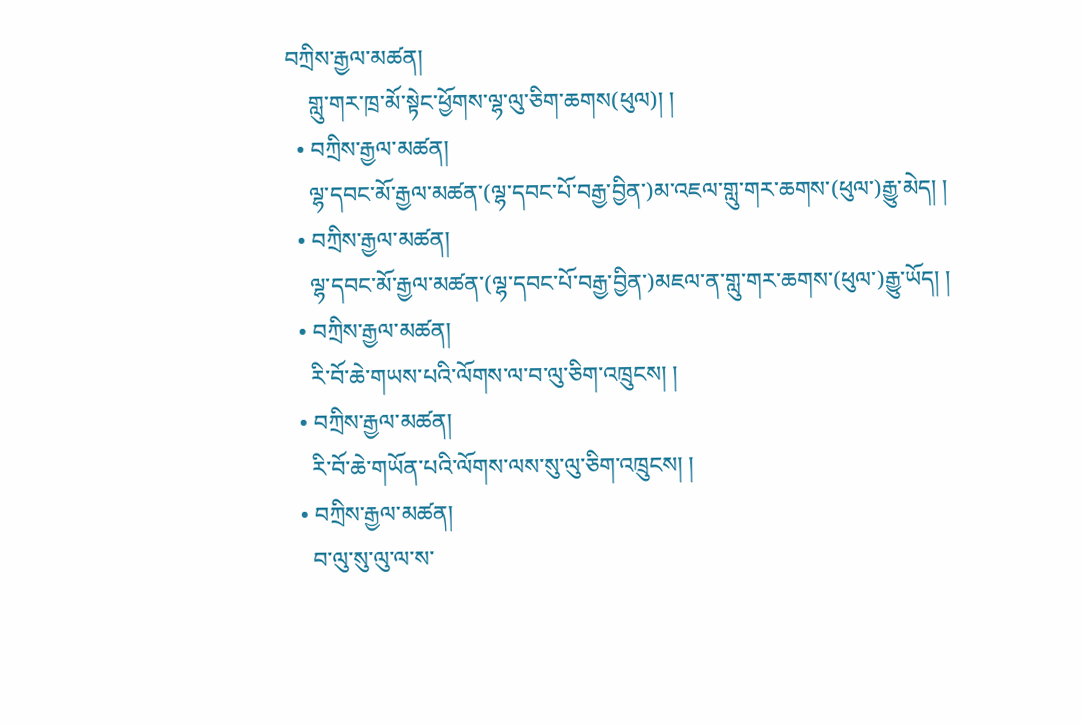བཀྲིས་རྒྱལ་མཚན།
    གླུ་གར་ཁྲ་མོ་སྟེང་ཕྱོགས་ལྷ་ལུ་ཅིག་ཆགས(ཕུལ)། །
  • བཀྲིས་རྒྱལ་མཚན།
    ལྷ་དབང་མོ་རྒྱལ་མཚན་(ལྷ་དབང་པོ་བརྒྱ་བྱིན་)མ་འཇལ་གླུ་གར་ཆགས་(ཕུལ་)རྒྱུ་མེད། །
  • བཀྲིས་རྒྱལ་མཚན།
    ལྷ་དབང་མོ་རྒྱལ་མཚན་(ལྷ་དབང་པོ་བརྒྱ་བྱིན་)མཇལ་ན་གླུ་གར་ཆགས་(ཕུལ་)རྒྱུ་ཡོད། །
  • བཀྲིས་རྒྱལ་མཚན།
    རི་བོ་ཆེ་གཡས་པའི་ལོགས་ལ་བ་ལུ་ཅིག་འཁྲུངས། །
  • བཀྲིས་རྒྱལ་མཚན།
    རི་བོ་ཆེ་གཡོན་པའི་ལོགས་ལས་སུ་ལུ་ཅིག་འཁྲུངས། །
  • བཀྲིས་རྒྱལ་མཚན།
    བ་ལུ་སུ་ལུ་ལ་ས་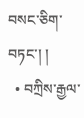བསང་ཅིག་བཏང་། །
  • བཀྲིས་རྒྱལ་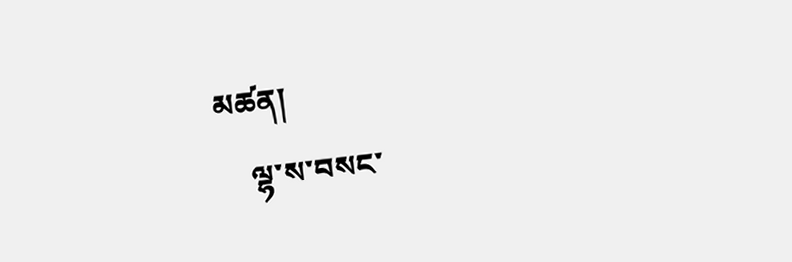མཚན།
    ལྷ་ས་བསང་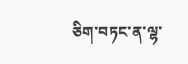ཅིག་བཏང་ན་ལྷ་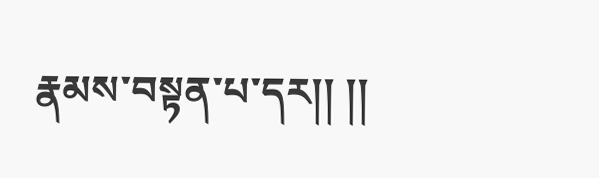རྣམས་བསྟན་པ་དར།། །།